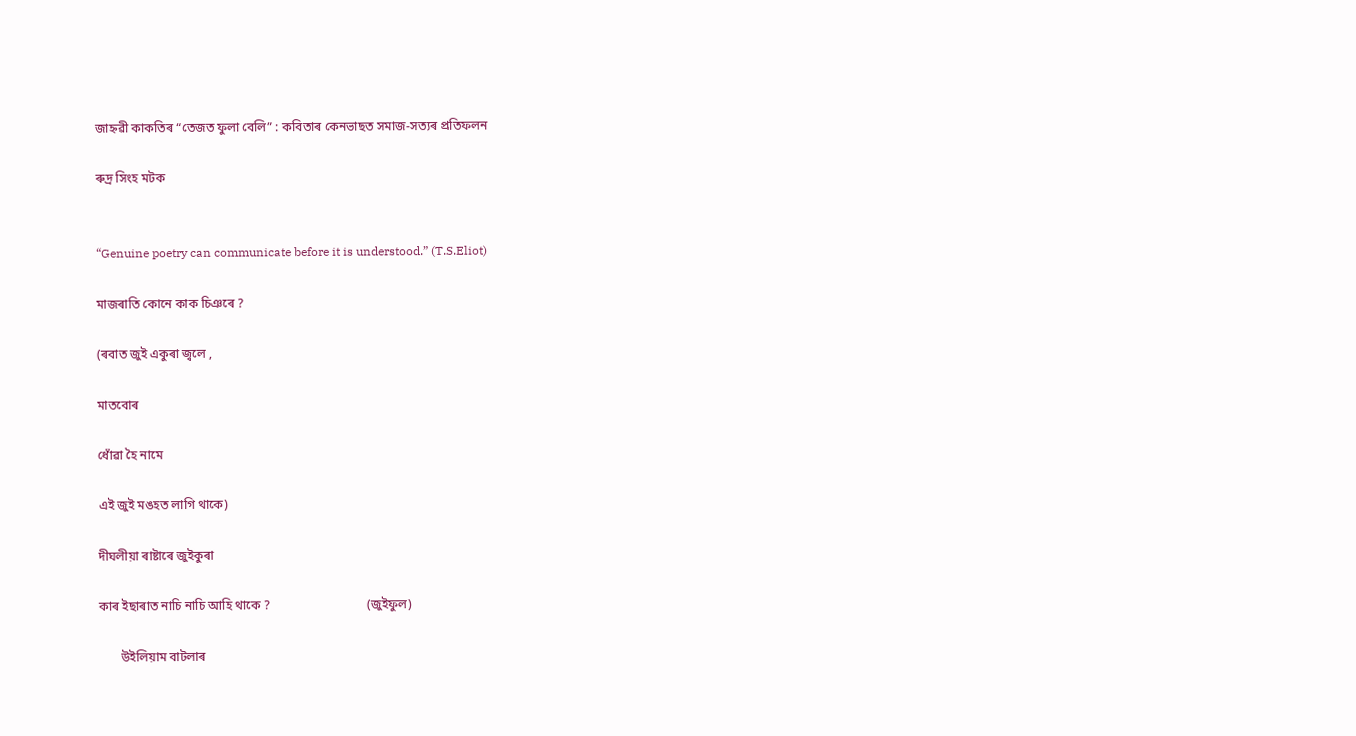জাহ্নৱী কাকতিৰ “তেজত ফুলা বেলি” : কবিতাৰ কেনভাছত সমাজ-সত্যৰ প্ৰতিফলন

ৰুদ্ৰ সিংহ মটক


“Genuine poetry can communicate before it is understood.” (T.S.Eliot)

মাজৰাতি কোনে কাক চিঞৰে ?

(ৰবাত জুই একুৰা জ্বলে ,

মাতবোৰ

ধোঁৱা হৈ নামে

এই জুই মঙহত লাগি থাকে)

দীঘলীয়া ৰাষ্টাৰে জুইকুৰা

কাৰ ইছাৰাত নাচি নাচি আহি থাকে ?                               (জুইফুল)

       উইলিয়াম বাটলাৰ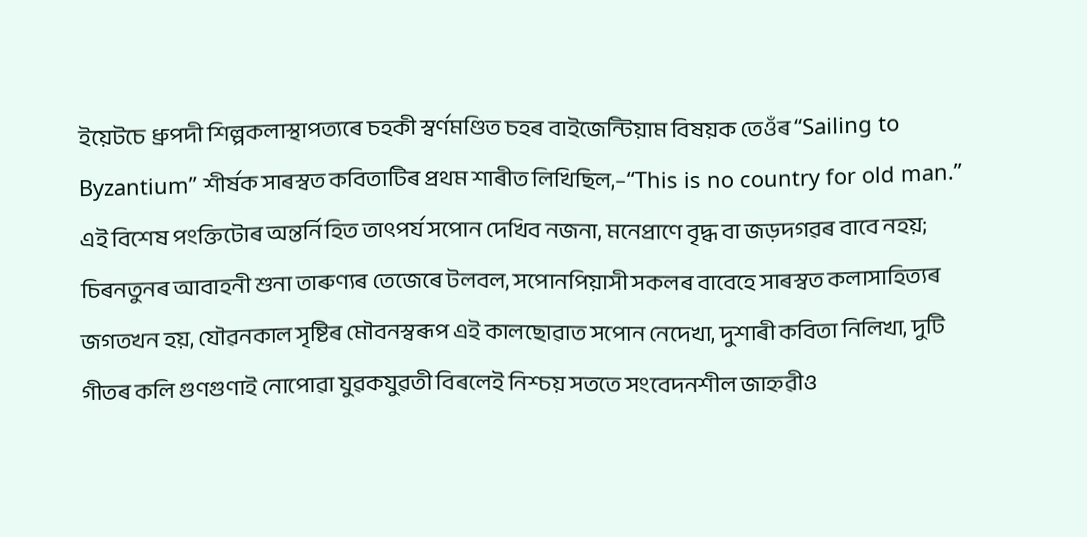ইয়েটচে ধ্ৰুপদী শিল্পকলাস্থাপত্যৰে চহকী স্বৰ্ণমণ্ডিত চহৰ বাইজেন্টিয়াম বিষয়ক তেওঁৰ “Sailing to Byzantium” শীৰ্ষক সাৰস্বত কবিতাটিৰ প্রথম শাৰীত লিখিছিল,–“This is no country for old man.” এই বিশেষ পংক্তিটোৰ অন্তৰ্নিহিত তাৎপৰ্য সপোন দেখিব নজনা, মনেপ্ৰাণে বৃদ্ধ বা জড়দগৱৰ বাবে নহয়; চিৰনতুনৰ আবাহনী শুনা তাৰুণ্যৰ তেজেৰে টলবল, সপোনপিয়াসী সকলৰ বাবেহে সাৰস্বত কলাসাহিত্যৰ জগতখন হয়, যৌৱনকাল সৃষ্টিৰ মৌবনস্বৰূপ এই কালছোৱাত সপোন নেদেখা, দুশাৰী কবিতা নিলিখা, দুটি গীতৰ কলি গুণগুণাই নোপোৱা যুৱকযুৱতী বিৰলেই নিশ্চয় সততে সংবেদনশীল জাহ্নৱীও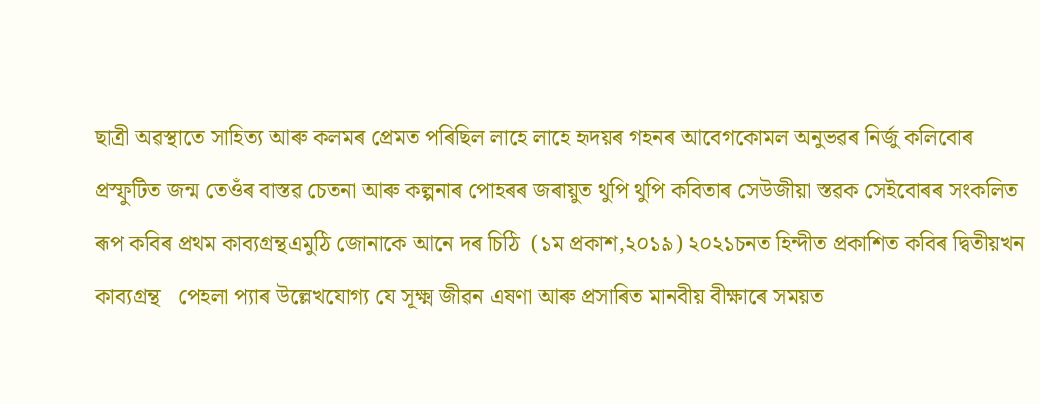ছাত্রী অৱস্থাতে সাহিত্য আৰু কলমৰ প্ৰেমত পৰিছিল লাহে লাহে হৃদয়ৰ গহনৰ আবেগকোমল অনুভৱৰ নিৰ্জু কলিবোৰ প্ৰস্ফুটিত জন্ম তেওঁৰ বাস্তৱ চেতনা আৰু কল্পনাৰ পোহৰৰ জৰায়ুত থুপি থুপি কবিতাৰ সেউজীয়া স্তৱক সেইবোৰৰ সংকলিত ৰূপ কবিৰ প্ৰথম কাব্যগ্ৰন্থএমুঠি জোনাকে আনে দৰ চিঠি  (১ম প্ৰকাশ,২০১৯) ২০২১চনত হিন্দীত প্ৰকাশিত কবিৰ দ্বিতীয়খন কাব্যগ্ৰন্থ   পেহলা প্যাৰ উল্লেখযোগ্য যে সূক্ষ্ম জীৱন এষণা আৰু প্ৰসাৰিত মানবীয় বীক্ষাৰে সময়ত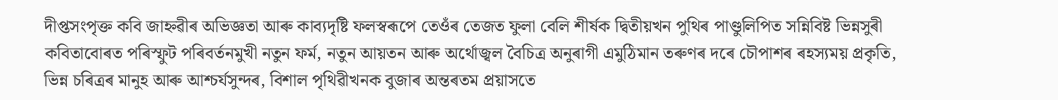দীপ্তসংপৃক্ত কবি জাহ্নৱীৰ অভিজ্ঞতা আৰু কাব্যদৃষ্টি ফলস্বৰূপে তেওঁৰ তেজত ফুলা বেলি শীর্ষক দ্বিতীয়খন পুথিৰ পাণ্ডুলিপিত সন্নিবিষ্ট ভিন্নসুৰী কবিতাবোৰত পৰিস্ফুট পৰিবৰ্তনমুখী নতুন ফৰ্ম, নতুন আয়তন আৰু অৰ্থোজ্বল বৈচিত্র অনুৰাগী এমুঠিমান তৰুণৰ দৰে চৌপাশৰ ৰহস্যময় প্ৰকৃতি, ভিন্ন চৰিত্ৰৰ মানুহ আৰু আশ্চৰ্যসুন্দৰ, বিশাল পৃথিৱীখনক বুজাৰ অন্তৰতম প্ৰয়াসতে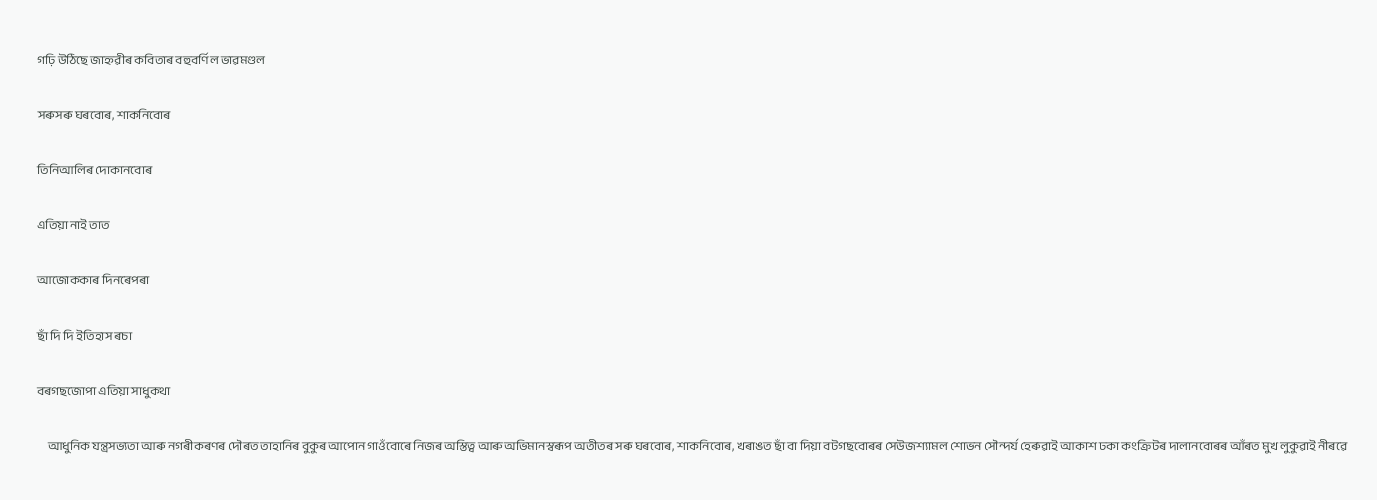গঢ়ি উঠিছে জাহ্নৱীৰ কবিতাৰ বহুবৰ্ণিল ভাৱমণ্ডল

সৰুসৰু ঘৰবোৰ, শাকনিবোৰ

তিনিআলিৰ দোকানবোৰ

এতিয়া নাই তাত

আজোককাৰ দিনৰেপৰা

ছাঁ দি দি ইতিহাস ৰচা

বৰগছজোপা এতিয়া সাধুকথা

     আধুনিক যন্ত্রসভ্যতা আৰু নগৰীকৰণৰ দৌৰত তাহানিৰ বুকুৰ আপোন গাওঁবোৰে নিজৰ অস্তিত্ব আৰু অভিমানস্বৰূপ অতীতৰ সৰু ঘৰবোৰ, শাকনিবোৰ, খৰাঙত ছাঁ বা দিয়া বটগছবোৰৰ সেউজশ্যামল শোভন সৌন্দর্য হেৰুৱাই আকাশ ঢকা কংক্রিটৰ দালানবোৰৰ আঁৰত মুখ লুকুৱাই নীৰৱে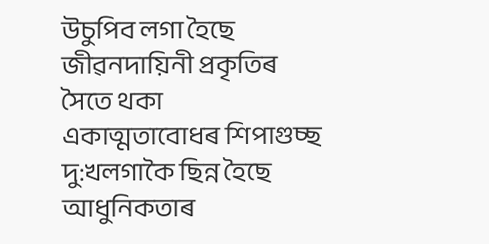উচুপিব লগা হৈছে জীৱনদায়িনী প্ৰকৃতিৰ সৈতে থকা একাত্মতাবোধৰ শিপাগুচ্ছ দু:খলগাকৈ ছিন্ন হৈছে আধুনিকতাৰ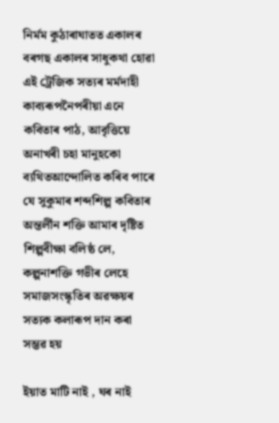নিৰ্মম কুঠাৰাঘাতত একালৰ বৰগছ একালৰ সাধুকথা হোৱা এই ট্ৰেজিক সত্যৰ মৰ্মদাহী কাব্যৰূপনৈপৰীয়া এনে কবিতাৰ পাঠ, আবৃত্তিয়ে অনাখৰী চহা মানুহকো ব্যথিতআন্দোলিত কৰিব পাৰে যে সুকুমাৰ শব্দশিল্প কবিতাৰ অন্তৰ্লীন শক্তি আমাৰ দৃষ্টিত শিল্পবীক্ষা বলিষ্ঠ লে, কল্পনাশক্তি গভীৰ লেহে সমাজসংস্কৃতিৰ অৱক্ষয়ৰ সত্যক কলাৰূপ দান কৰা সম্ভৱ হয়

ইয়াত মাটি নাই , ঘৰ নাই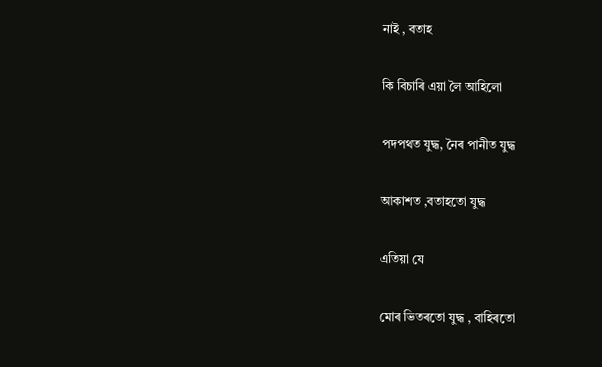নাই , বতাহ

কি বিচাৰি এয়া লৈ আহিলো

পদপথত যুদ্ধ, নৈৰ পানীত যুদ্ধ

আকাশত ,বতাহতো যুদ্ধ

এতিয়া যে

মোৰ ভিতৰতো যুদ্ধ , বাহিৰতো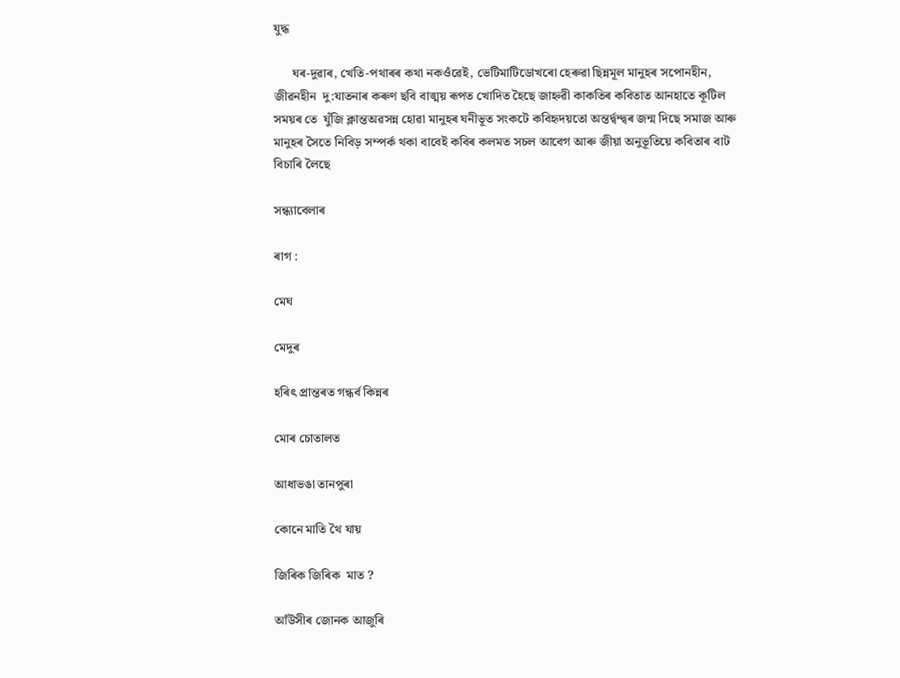যুদ্ধ

      ঘৰ-দুৱাৰ, খেতি-পথাৰৰ কথা নকওঁৱেই, ভেটিমাটিডোখৰো হেৰুৱা ছিন্নমূল মানুহৰ সপোনহীন, জীৱনহীন  দু:যাতনাৰ কৰুণ ছবি বাঙ্ময় ৰূপত খোদিত হৈছে জাহ্নৱী কাকতিৰ কবিতাত আনহাতে কূটিল সময়ৰ তে  যুঁজি ক্লান্তঅৱসন্ন হোৱা মানুহৰ ঘনীভূত সংকটে কবিহৃদয়তো অন্তৰ্দ্বন্দ্বৰ জন্ম দিছে সমাজ আৰু মানুহৰ সৈতে নিবিড় সম্পর্ক থকা বাবেই কবিৰ কলমত সচল আবেগ আৰু জীয়া অনুভূতিয়ে কবিতাৰ বাট বিচাৰি লৈছে

সন্ধ্যাবেলাৰ

ৰাগ :

মেঘ

মেদুৰ

হৰিৎ প্ৰান্তৰত গন্ধৰ্ব কিন্নৰ

মোৰ চোতালত

আধাভঙা তানপুৰা

কোনে মাতি থৈ যায়

জিৰিক জিৰিক  মাত ?

আঁউসীৰ জোনক আজুৰি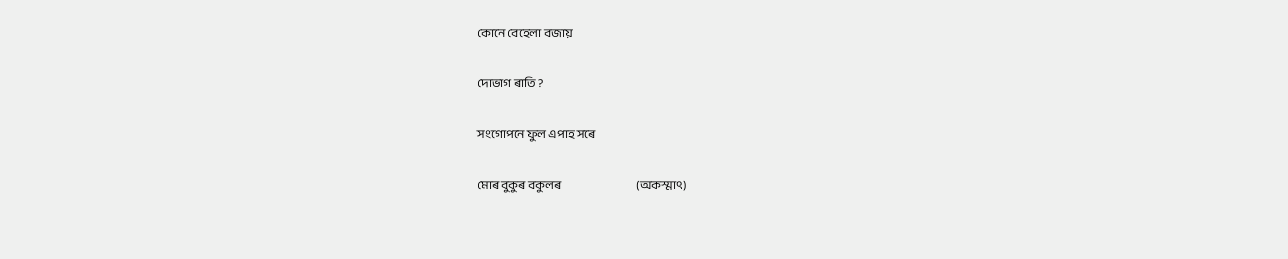কোনে বেহেলা বজায়

দোভাগ ৰাতি ?

সংগোপনে ফুল এপাহ সৰে

মোৰ বুকুৰ বকুলৰ                                   (অকস্মাৎ)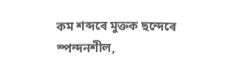কম শব্দৰে মুক্তক ছন্দেৰে স্পন্দনশীল,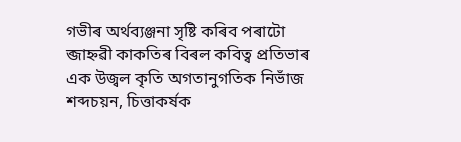গভীৰ অৰ্থব্যঞ্জনা সৃষ্টি কৰিব পৰাটো ব্জাহ্নৱী কাকতিৰ বিৰল কবিত্ব প্ৰতিভাৰ এক উজ্বল কৃতি অগতানুগতিক নিভাঁজ শব্দচয়ন, চিত্তাকর্ষক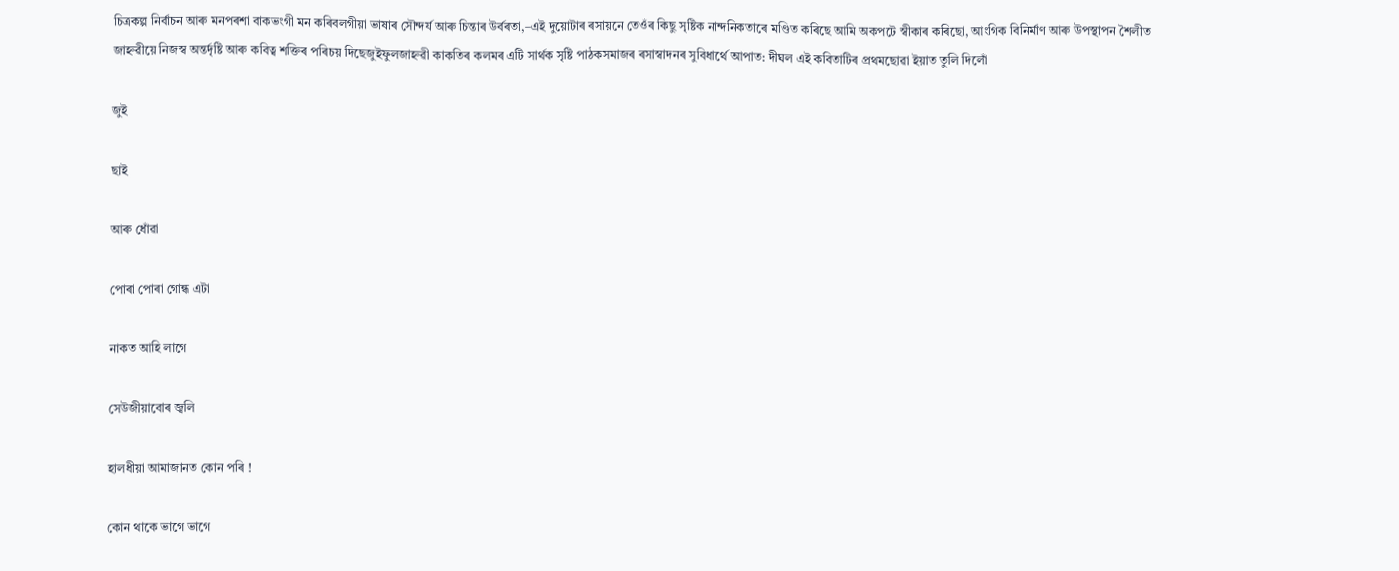চিত্ৰকল্প নিৰ্বাচন আৰু মনপৰশা বাকভংগী মন কৰিবলগীয়া ভাষাৰ সৌন্দর্য আৰু চিন্তাৰ উৰ্বৰতা,–এই দুয়োটাৰ ৰসায়নে তেওঁৰ কিছু সৃষ্টিক নান্দনিকতাৰে মণ্ডিত কৰিছে আমি অকপটে স্বীকাৰ কৰিছো, আংগিক বিনিৰ্মাণ আৰু উপস্থাপন শৈলীত জাহ্নৱীয়ে নিজস্ব অন্তৰ্দৃষ্টি আৰু কবিত্ব শক্তিৰ পৰিচয় দিছেজুইফুলজাহ্নৱী কাকতিৰ কলমৰ এটি সাৰ্থক সৃষ্টি পাঠকসমাজৰ ৰসাস্বাদনৰ সুবিধাৰ্থে আপাত: দীঘল এই কবিতাটিৰ প্ৰথমছোৱা ইয়াত তুলি দিলোঁ

জুই

ছাই

আৰু ধোঁৱা

পোৰা পোৰা গোন্ধ এটা

নাকত আহি লাগে

সেউজীয়াবোৰ জ্বলি

হালধীয়া আমাজানত কোন পৰি !

কোন থাকে ভাগে ভাগে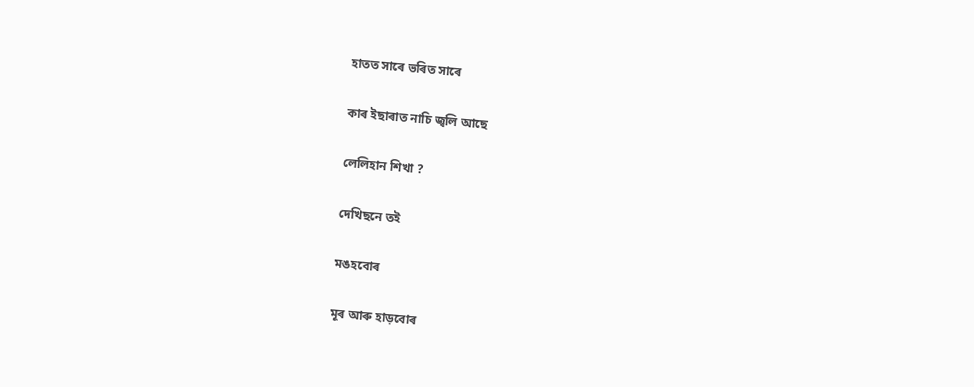হাতত সাৰে ভৰিত সাৰে

কাৰ ইছাৰাত নাচি জ্বলি আছে

লেলিহান শিখা ?

দেখিছনে তই

মঙহবোৰ

মূৰ আৰু হাড়বোৰ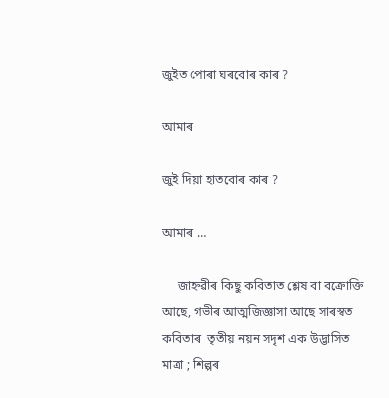জুইত পোৰা ঘৰবোৰ কাৰ ?

আমাৰ

জুই দিয়া হাতবোৰ কাৰ ?

আমাৰ …

     জাহ্নৱীৰ কিছু কবিতাত শ্লেষ বা বক্ৰোক্তি আছে, গভীৰ আত্মজিজ্ঞাসা আছে সাৰস্বত কবিতাৰ  তৃতীয় নয়ন সদৃশ এক উদ্ভাসিত মাত্রা ; শিল্পৰ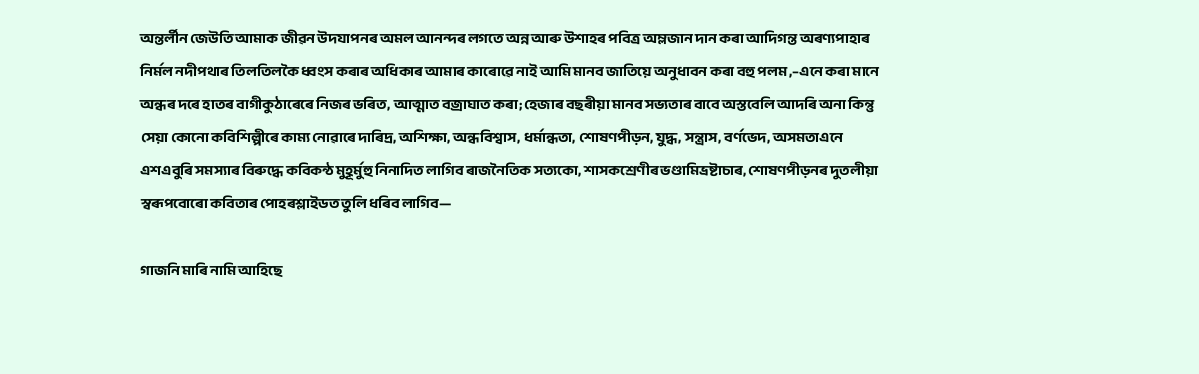অন্তৰ্লীন জেউতি আমাক জীৱন উদযাপনৰ অমল আনন্দৰ লগতে অন্ন আৰু উশাহৰ পবিত্র অম্লজান দান কৰা আদিগন্ত অৰণ্যপাহাৰ নিৰ্মল নদীপথাৰ তিলতিলকৈ ধ্বংস কৰাৰ অধিকাৰ আমাৰ কাৰোৱে নাই আমি মানব জাতিয়ে অনুধাবন কৰা বহু পলম ,–এনে কৰা মানে অন্ধৰ দৰে হাতৰ বাগীকুঠাৰেৰে নিজৰ ভৰিত, আত্মাত বজ্ৰাঘাত কৰা; হেজাৰ বছৰীয়া মানব সভ্যতাৰ বাবে অস্তবেলি আদৰি অনা কিন্তু সেয়া কোনো কবিশিল্পীৰে কাম্য নোৱাৰে দাৰিদ্ৰ, অশিক্ষা, অন্ধবিশ্বাস, ধৰ্মান্ধতা, শোষণপীড়ন, যুদ্ধ, সন্ত্রাস, বৰ্ণভেদ, অসমতাএনে এশএবুৰি সমস্যাৰ বিৰুদ্ধে কবিকন্ঠ মুহূৰ্মুহু নিনাদিত লাগিব ৰাজনৈতিক সত্যকো, শাসকশ্ৰেণীৰ ভণ্ডামিভ্ৰষ্টাচাৰ, শোষণপীড়নৰ দুতলীয়া স্বৰূপবোৰো কবিতাৰ পোহৰশ্লাইডত তুলি ধৰিব লাগিব—

গাজনি মাৰি নামি আহিছে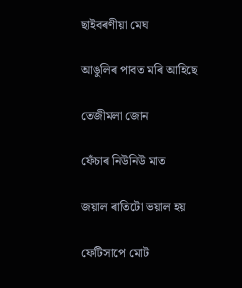ছাইবৰণীয়া মেঘ

আঙুলিৰ পাবত মৰি আহিছে

তেজীমলা জোন

ফেঁচাৰ নিউনিউ মাত

জয়াল ৰাতিটো ভয়াল হয়

ফেটিসাপে মোট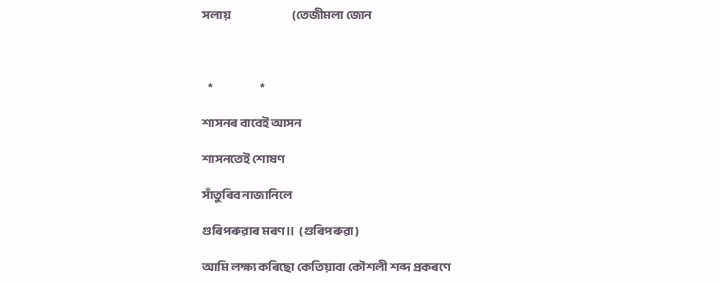সলায়                               (তেজীমলা জোন



   *                        *

শাসনৰ বাবেই আসন

শাসনতেই শোষণ

সাঁতুৰিব নাজানিলে

গুৰিপৰুৱাৰ মৰণ।।  (গুৰিপৰুৱা)

আমি লক্ষ্য কৰিছো কেতিয়াবা কৌশলী শব্দ প্ৰকৰণে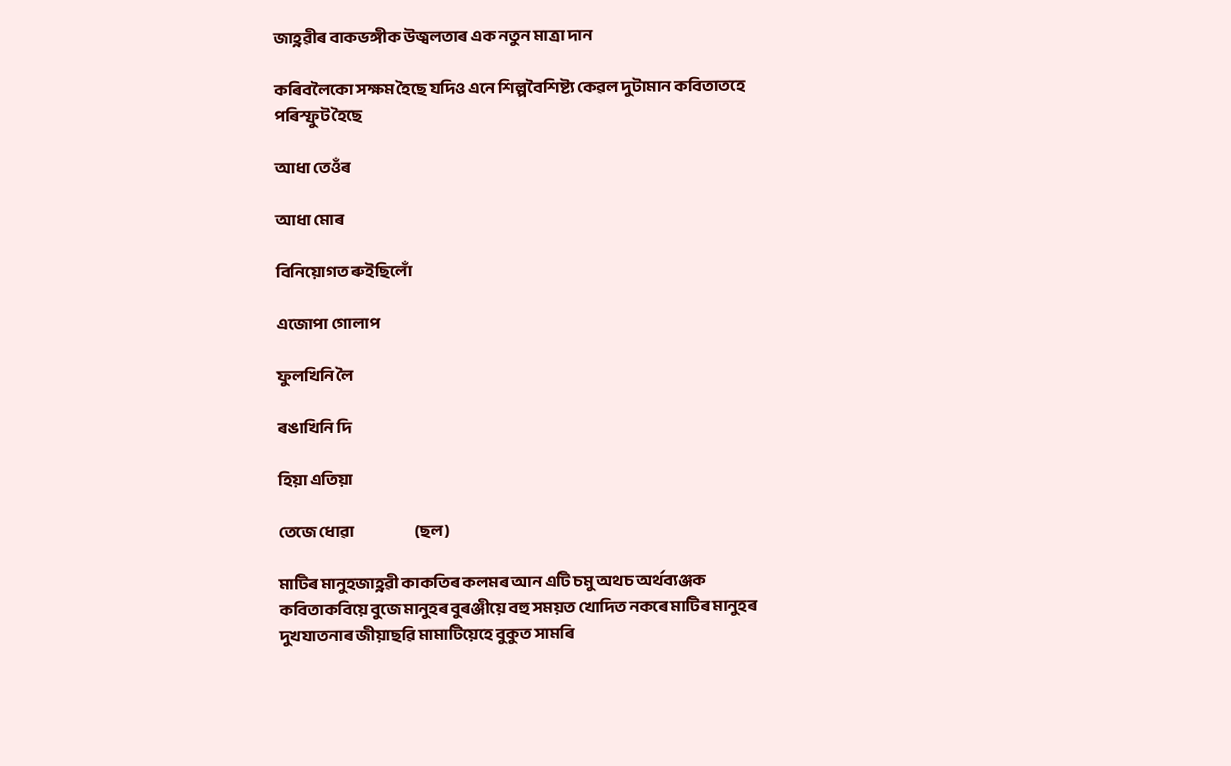জাহ্ণৱীৰ বাকভঙ্গীক উজ্বলতাৰ এক নতুন মাত্রা দান

কৰিবলৈকো সক্ষম হৈছে যদিও এনে শিল্পবৈশিষ্ট্য কেৱল দুটামান কবিতাতহে পৰিস্ফুট হৈছে

আধা তেওঁৰ

আধা মোৰ

বিনিয়োগত ৰুইছিলোঁ

এজোপা গোলাপ

ফুলখিনি লৈ

ৰঙাখিনি দি

হিয়া এতিয়া

তেজে ধোৱা                       (ছল)

মাটিৰ মানুহজাহ্ণৱী কাকতিৰ কলমৰ আন এটি চমু অথচ অৰ্থব্যঞ্জক কবিতাকবিয়ে বুজে মানুহৰ বুৰঞ্জীয়ে বহু সময়ত খোদিত নকৰে মাটিৰ মানুহৰ দুখযাতনাৰ জীয়াছৱি মামাটিয়েহে বুকুত সামৰি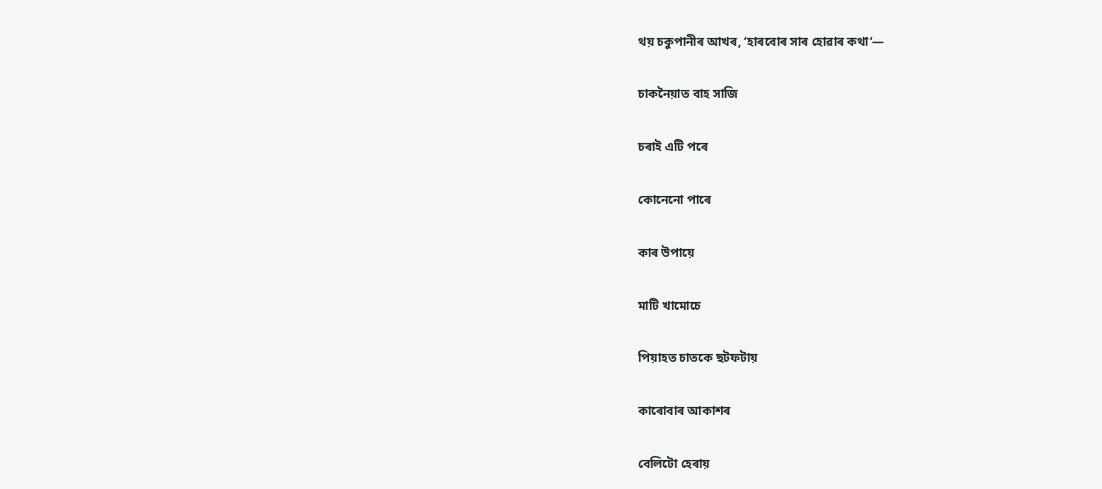থয় চকুপানীৰ আখৰ, ‘হাৰবোৰ সাৰ হোৱাৰ কথা‘—

চাকনৈয়াত বাহ সাজি

চৰাই এটি পৰে

কোনেনো পাৰে

কাৰ উপায়ে

মাটি খামোচে

পিয়াহত চাতকে ছটফটায়

কাৰোবাৰ আকাশৰ

বেলিটো হেৰায়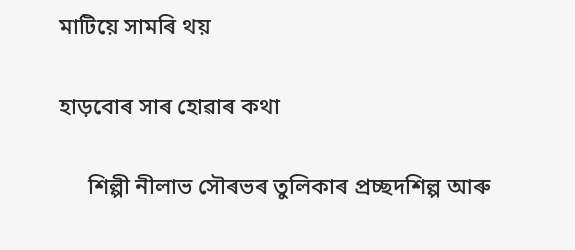মাটিয়ে সামৰি থয়

হাড়বোৰ সাৰ হোৱাৰ কথা

     শিল্পী নীলাভ সৌৰভৰ তুলিকাৰ প্ৰচ্ছদশিল্প আৰু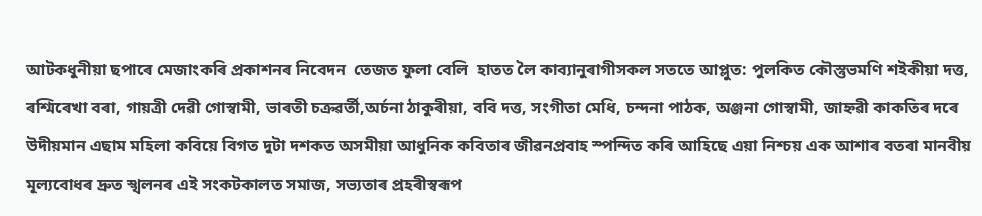আটকধুনীয়া ছপাৰে মেজাংকৰি প্ৰকাশনৰ নিবেদন  তেজত ফুলা বেলি  হাতত লৈ কাব্যানুৰাগীসকল সততে আপ্লুত: পুলকিত কৌস্তুভমণি শইকীয়া দত্ত, ৰশ্মিৰেখা বৰা, গায়ত্ৰী দেৱী গোস্বামী, ভাৰতী চক্রৱৰ্তী,অৰ্চনা ঠাকুৰীয়া, ববি দত্ত, সংগীতা মেধি, চন্দনা পাঠক, অঞ্জনা গোস্বামী, জাহ্নৱী কাকতিৰ দৰে উদীয়মান এছাম মহিলা কবিয়ে বিগত দুটা দশকত অসমীয়া আধুনিক কবিতাৰ জীৱনপ্ৰবাহ স্পন্দিত কৰি আহিছে এয়া নিশ্চয় এক আশাৰ বতৰা মানবীয়  মূল্যবোধৰ দ্ৰুত স্খলনৰ এই সংকটকালত সমাজ, সভ্যতাৰ প্ৰহৰীস্বৰূপ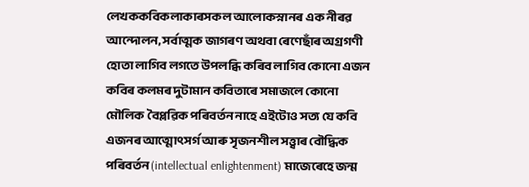লেখককবিকলাকাৰসকল আলোকস্নানৰ এক নীৰৱ আন্দোলন, সৰ্বাত্মক জাগৰণ অথবা ৰেণেছাঁৰ অগ্ৰগণী হোতা লাগিব লগতে উপলব্ধি কৰিব লাগিব কোনো এজন কবিৰ কলমৰ দুটামান কবিতাৰে সমাজলে কোনো মৌলিক  বৈপ্লৱিক পৰিবৰ্তন নাহে এইটোও সত্য যে কবি এজনৰ আত্মোৎসর্গ আৰু সৃজনশীল সত্ত্বাৰ বৌদ্ধিক পৰিবৰ্তন (intellectual enlightenment) মাজেৰেহে জন্ম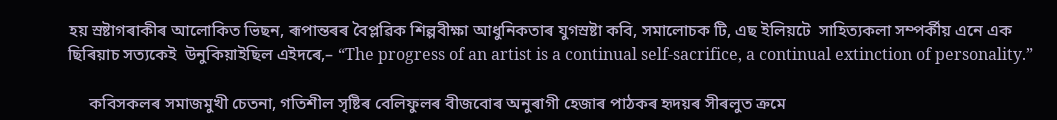হয় স্ৰষ্টাগৰাকীৰ আলোকিত ভিছন, ৰূপান্তৰৰ বৈপ্লৱিক শিল্পবীক্ষা আধুনিকতাৰ যুগস্ৰষ্টা কবি, সমালোচক টি, এছ ইলিয়টে  সাহিত্যকলা সম্পর্কীয় এনে এক ছিৰিয়াচ সত্যকেই  উনুকিয়াইছিল এইদৰে,– “The progress of an artist is a continual self-sacrifice, a continual extinction of personality.”

     কবিসকলৰ সমাজমুখী চেতনা, গতিশীল সৃষ্টিৰ বেলিফুলৰ বীজবোৰ অনুৰাগী হেজাৰ পাঠকৰ হৃদয়ৰ সীৰলুত ক্ৰমে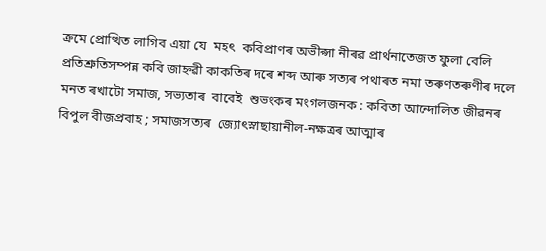ক্ৰমে প্ৰোত্থিত লাগিব এয়া যে  মহৎ  কবিপ্ৰাণৰ অভীপ্সা নীৰৱ প্ৰাৰ্থনাতেজত ফুলা বেলি প্ৰতিশ্ৰুতিসম্পন্ন কবি জাহ্নৱী কাকতিৰ দৰে শব্দ আৰু সত্যৰ পথাৰত নমা তৰুণতৰুণীৰ দলে মনত ৰখাটো সমাজ, সভ্যতাৰ  বাবেই  শুভংকৰ মংগলজনক : কবিতা আন্দোলিত জীৱনৰ বিপুল বীজপ্ৰবাহ ; সমাজসত্যৰ  জ্যোৎস্নাছায়ানীল-নক্ষত্রৰ আত্মাৰ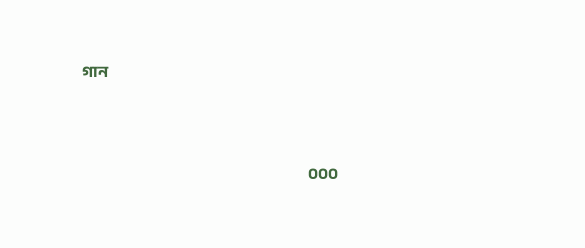গান



                                                                                      ০০০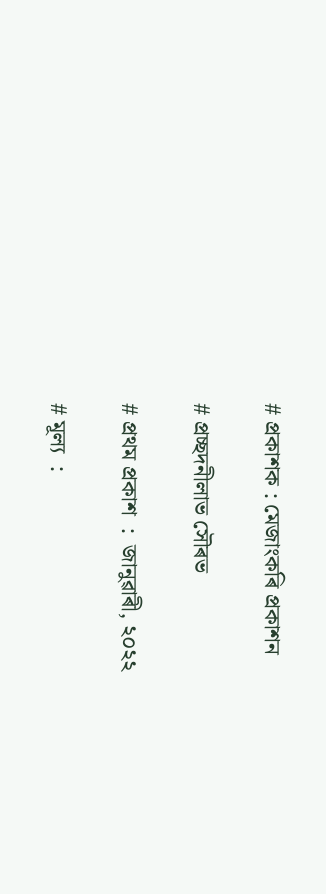# প্ৰকাশক : মেজাংকৰি প্ৰকাশন

# প্ৰচ্ছদনীলাভ সৌৰভ

# প্ৰথম প্ৰকাশ  :  জানুৱাৰী, ২০২২

# মূল্য  :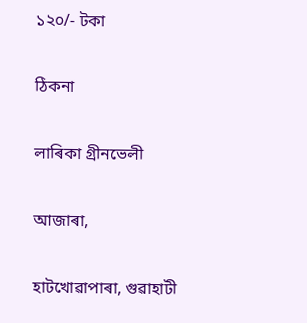১২০/- টকা

ঠিকনা

লাৰিকা গ্ৰীনভেলী

আজাৰা,

হাটখোৱাপাৰা, গুৱাহাটী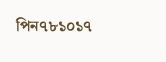পিন৭৮১০১৭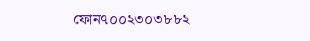ফোন৭০০২৩০৩৮৮২